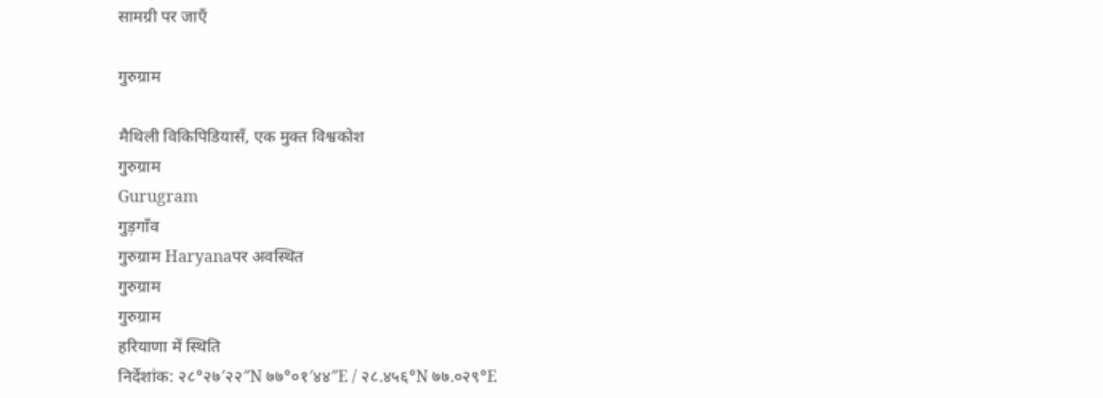सामग्री पर जाएँ

गुरुग्राम

मैथिली विकिपिडियासँ, एक मुक्त विश्वकोश
गुरुग्राम
Gurugram
गुड़गाँव
गुरुग्राम Haryanaपर अवस्थित
गुरुग्राम
गुरुग्राम
हरियाणा में स्थिति
निर्देशांक: २८°२७′२२″N ७७°०१′४४″E / २८.४५६°N ७७.०२९°E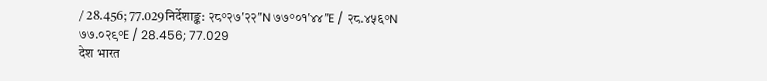/ 28.456; 77.029निर्देशाङ्क: २८°२७′२२″N ७७°०१′४४″E / २८.४५६°N ७७.०२९°E / 28.456; 77.029
देश भारत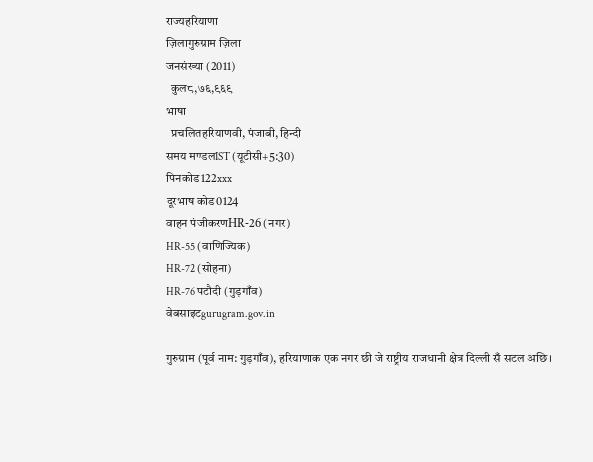राज्यहरियाणा
ज़िलागुरुग्राम ज़िला
जनसंख्या (2011)
  कुल८,७६,९६९
भाषा
  प्रचलितहरियाणवी, पंजाबी, हिन्दी
समय मण्डलIST (यूटीसी+5:30)
पिनकोड122xxx
दूरभाष कोड0124
वाहन पंजीकरणHR-26 (नगर)
HR-55 (वाणिज्यिक)
HR-72 (सोहना)
HR-76 पटौदी (गुड़गाँव)
वेबसाइटgurugram.gov.in

गुरुग्राम (पूर्व नाम: गुड़गाँव), हरियाणाक एक नगर छी जे राष्ट्रीय राजधानी क्षेत्र दिल्ली सँ सटल अछि।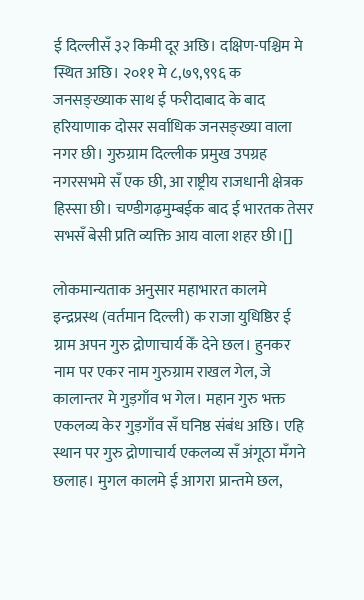ई दिल्लीसँ ३२ किमी दूर अछि। दक्षिण-पश्चिम मे स्थित अछि। २०११ मे ८,७९,९९६ क जनसङ्ख्याक साथ ई फरीदाबाद के बाद हरियाणाक दोसर सर्वाधिक जनसङ्ख्या वाला नगर छी। गुरुग्राम दिल्लीक प्रमुख उपग्रह नगरसभमे सँ एक छी, आ राष्ट्रीय राजधानी क्षेत्रक हिस्सा छी। चण्डीगढ़मुम्बईक बाद ई भारतक तेसर सभसँ बेसी प्रति व्यक्ति आय वाला शहर छी।[]

लोकमान्यताक अनुसार महाभारत कालमे इन्द्रप्रस्थ (वर्तमान दिल्ली) क राजा युधिष्ठिर ई ग्राम अपन गुरु द्रोणाचार्य केँ देने छल। हुनकर नाम पर एकर नाम गुरुग्राम राखल गेल, जे कालान्तर मे गुड़गाँव भ गेल। महान गुरु भक्त एकलव्य केर गुड़गाँव सँ घनिष्ठ संबंध अछि। एहि स्थान पर गुरु द्रोणाचार्य एकलव्य सँ अंगूठा मँगने छलाह। मुगल कालमे ई आगरा प्रान्तमे छल,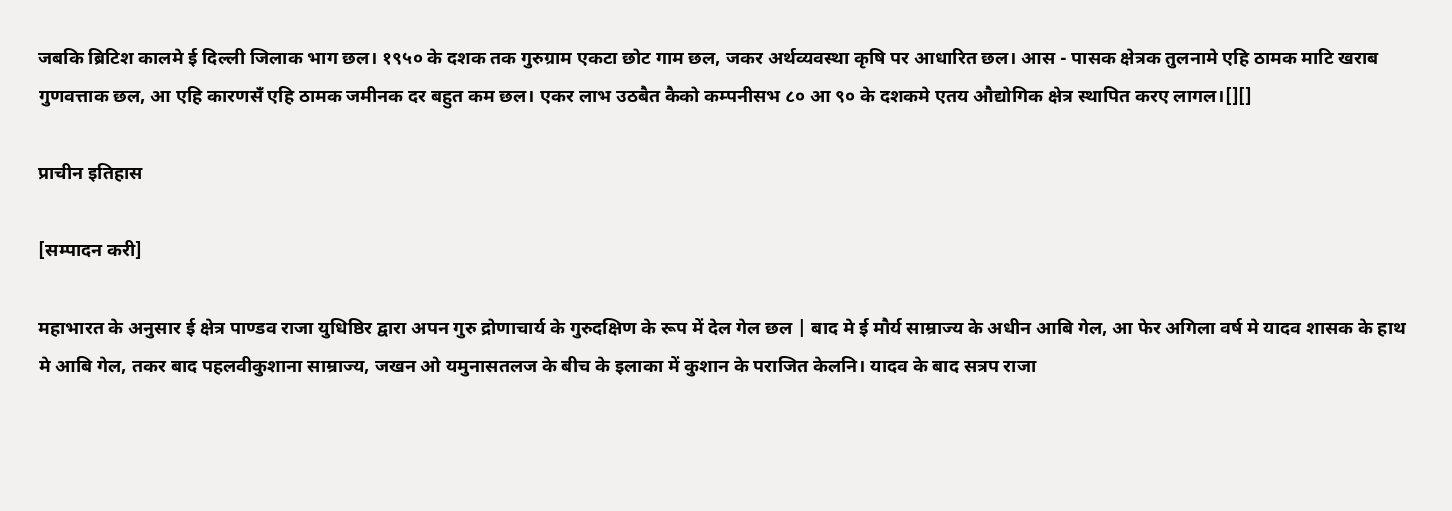जबकि ब्रिटिश कालमे ई दिल्ली जिलाक भाग छल। १९५० के दशक तक गुरुग्राम एकटा छोट गाम छल, जकर अर्थव्यवस्था कृषि पर आधारित छल। आस - पासक क्षेत्रक तुलनामे एहि ठामक माटि खराब गुणवत्ताक छल, आ एहि कारणसँ एहि ठामक जमीनक दर बहुत कम छल। एकर लाभ उठबैत कैको कम्पनीसभ ८० आ ९० के दशकमे एतय औद्योगिक क्षेत्र स्थापित करए लागल।[][]

प्राचीन इतिहास

[सम्पादन करी]

महाभारत के अनुसार ई क्षेत्र पाण्डव राजा युधिष्ठिर द्वारा अपन गुरु द्रोणाचार्य के गुरुदक्षिण के रूप में देल गेल छल | बाद मे ई मौर्य साम्राज्य के अधीन आबि गेल, आ फेर अगिला वर्ष मे यादव शासक के हाथ मे आबि गेल, तकर बाद पहलवीकुशाना साम्राज्य, जखन ओ यमुनासतलज के बीच के इलाका में कुशान के पराजित केलनि। यादव के बाद सत्रप राजा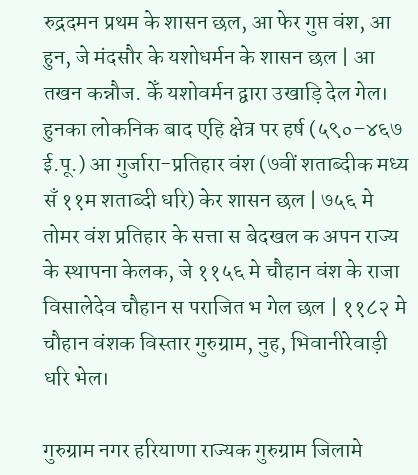रुद्रदमन प्रथम के शासन छल, आ फेर गुप्त वंश, आ हुन, जे मंदसौर के यशोधर्मन के शासन छल | आ तखन कन्नौज. केँ यशोवर्मन द्वारा उखाड़ि देल गेल। हुनका लोकनिक बाद एहि क्षेत्र पर हर्ष (५९०–४६७ ई.पू.) आ गुर्जारा-प्रतिहार वंश (७वीं शताब्दीक मध्य सँ ११म शताब्दी धरि) केर शासन छल | ७५६ मे तोमर वंश प्रतिहार के सत्ता स बेदखल क अपन राज्य के स्थापना केलक, जे ११५६ मे चौहान वंश के राजा विसालेदेव चौहान स पराजित भ गेल छल | ११८२ मे चौहान वंशक विस्तार गुरुग्राम, नुह, भिवानीरेवाड़ी धरि भेल।

गुरुग्राम नगर हरियाणा राज्यक गुरुग्राम जिलामे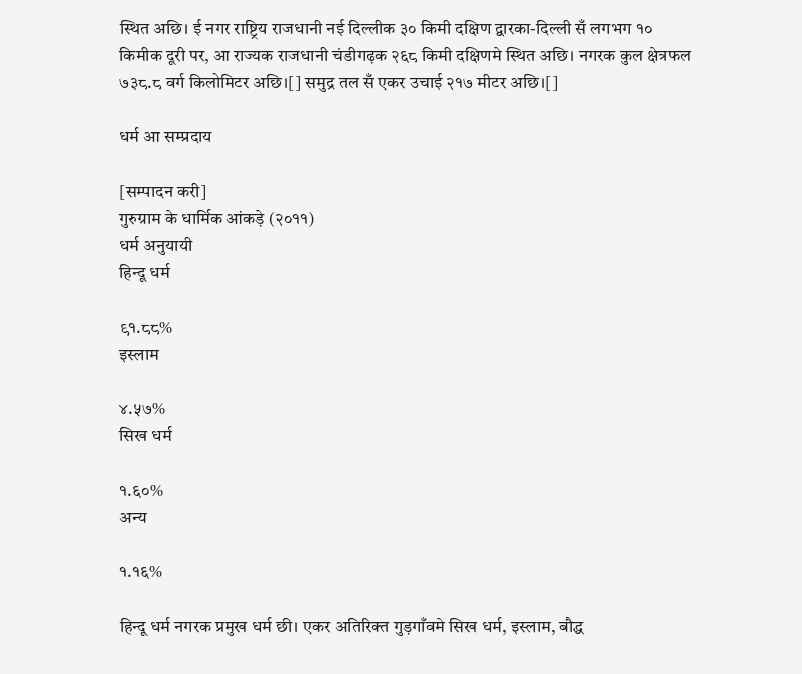स्थित अछि। ई नगर राष्ट्रिय राजधानी नई दिल्लीक ३० किमी दक्षिण द्वारका-दिल्ली सँ लगभग १० किमीक दूरी पर, आ राज्यक राजधानी चंडीगढ़क २६८ किमी दक्षिणमे स्थित अछि। नगरक कुल क्षेत्रफल ७३८.८ वर्ग किलोमिटर अछि।[] समुद्र तल सँ एकर उचाई २१७ मीटर अछि।[]

धर्म आ सम्प्रदाय

[सम्पादन करी]
गुरुग्राम के धार्मिक आंकड़े (२०११)
धर्म अनुयायी
हिन्दू धर्म

९१.८८%
इस्लाम

४.५७%
सिख धर्म

१.६०%
अन्य

१.१६%

हिन्दू धर्म नगरक प्रमुख धर्म छी। एकर अतिरिक्त गुड़गाँवमे सिख धर्म, इस्लाम, बौद्ध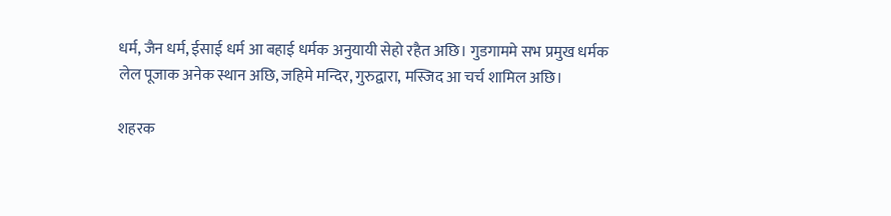धर्म, जैन धर्म, ईसाई धर्म आ बहाई धर्मक अनुयायी सेहो रहैत अछि। गुडगाममे सभ प्रमुख धर्मक लेल पूजाक अनेक स्थान अछि, जहिमे मन्दिर, गुरुद्वारा, मस्जिद आ चर्च शामिल अछि।

शहरक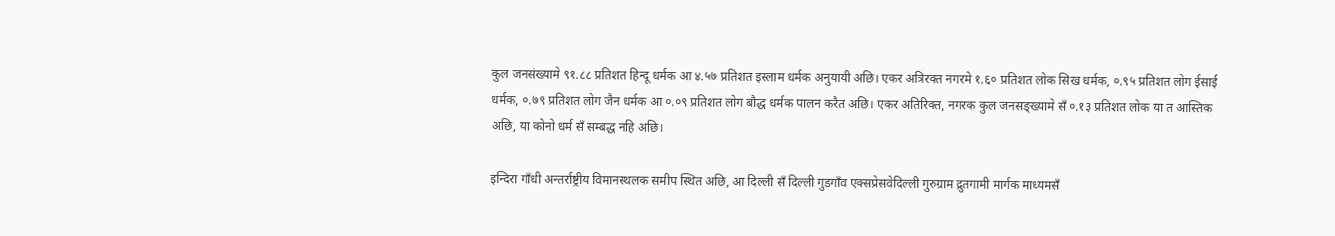कुल जनसंख्यामे ९१.८८ प्रतिशत हिन्दू धर्मक आ ४.५७ प्रतिशत इस्लाम धर्मक अनुयायी अछि। एकर अत्रिरक्त नगरमे १.६० प्रतिशत लोक सिख धर्मक, ०.९५ प्रतिशत लोग ईसाई धर्मक, ०.७९ प्रतिशत लोग जैन धर्मक आ ०.०९ प्रतिशत लोग बौद्ध धर्मक पालन करैत अछि। एकर अतिरिक्त, नगरक कुल जनसङ्ख्यामे सँ ०.१३ प्रतिशत लोक या त आस्तिक अछि, या कोनो धर्म सँ सम्बद्ध नहि अछि।

इन्दिरा गाँधी अन्तर्राष्ट्रीय विमानस्थलक समीप स्थित अछि, आ दिल्ली सँ दिल्ली गुडगाँव एक्सप्रेसवेदिल्ली गुरुग्राम द्रुतगामी मार्गक माध्यमसँ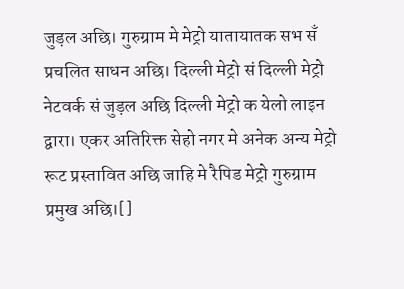जुड़ल अछि। गुरुग्राम मे मेट्रो यातायातक सभ सँ प्रचलित साधन अछि। दिल्ली मेट्रो सं दिल्ली मेट्रो नेटवर्क सं जुड़ल अछि दिल्ली मेट्रो क येलो लाइन द्वारा। एकर अतिरिक्त सेहो नगर मे अनेक अन्य मेट्रो रूट प्रस्तावित अछि जाहि मे रैपिड मेट्रो गुरुग्राम प्रमुख अछि।[]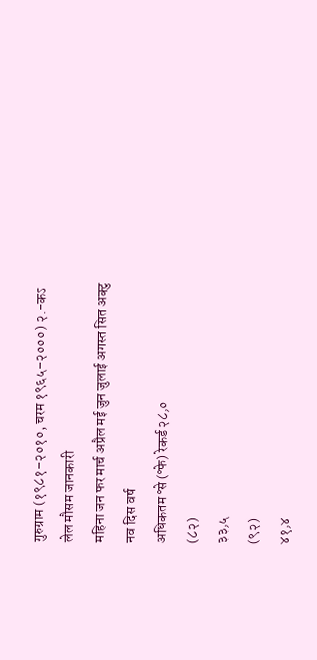गुरुग्राम (१९८१–२०१०, चरम १९६५–२०००) २.-कऽ लेल मौसम जानकारी
महिना जन फर मार्च अप्रैल मई जुन जुलाई अगस्त सित अक्टु नव दिस वर्ष
अधिकतम °से (°फे) रेकर्ड २८٫०
(८२)
३३٫५
(९२)
४१٫४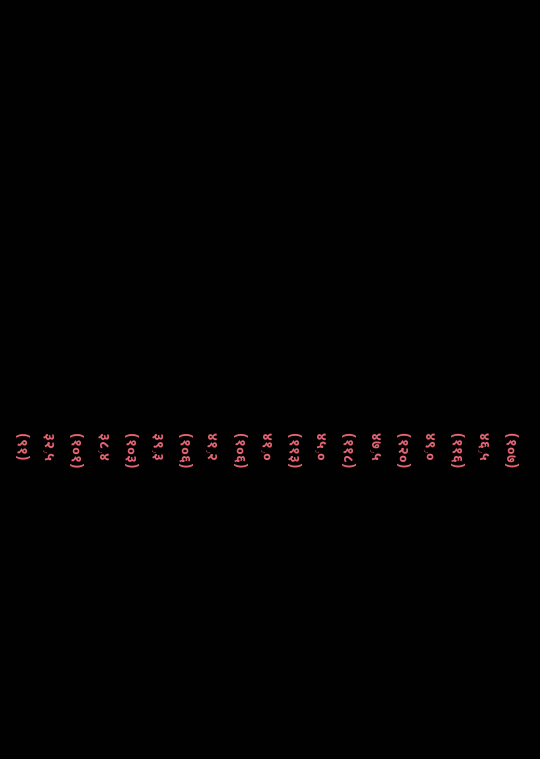(१०७)
४६٫५
(११६)
४९٫०
(१२०)
४७٫५
(११८)
४५٫०
(११३)
४१٫०
(१०६)
४१٫२
(१०६)
३९٫३
(१०३)
३८٫४
(१०१)
३२٫५
(९१)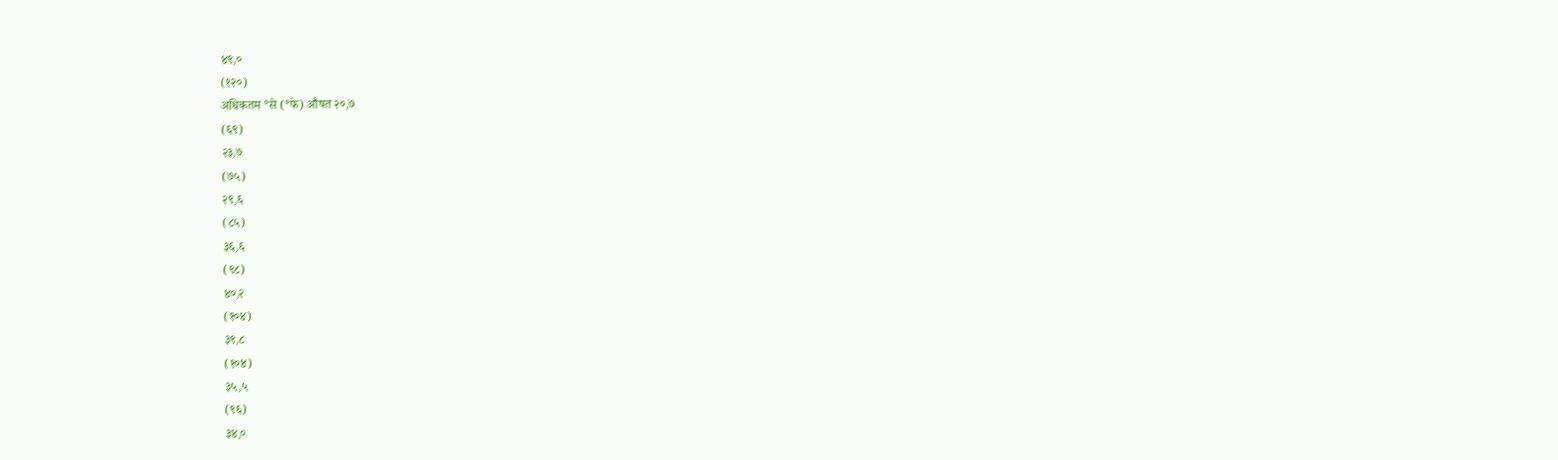४९٫०
(१२०)
अधिकतम °से (°फे) औषत २०٫७
(६९)
२३٫७
(७५)
२९٫६
(८५)
३६٫६
(९८)
४०٫२
(१०४)
३९٫८
(१०४)
३५٫५
(९६)
३४٫०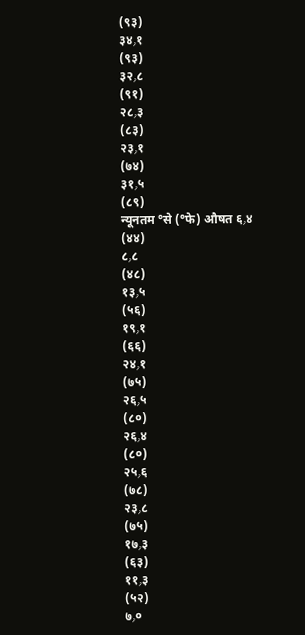(९३)
३४٫१
(९३)
३२٫८
(९१)
२८٫३
(८३)
२३٫१
(७४)
३१٫५
(८९)
न्यूनतम °से (°फे) औषत ६٫४
(४४)
८٫८
(४८)
१३٫५
(५६)
१९٫१
(६६)
२४٫१
(७५)
२६٫५
(८०)
२६٫४
(८०)
२५٫६
(७८)
२३٫८
(७५)
१७٫३
(६३)
११٫३
(५२)
७٫०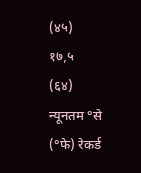(४५)
१७٫५
(६४)
न्यूनतम °से (°फे) रेकर्ड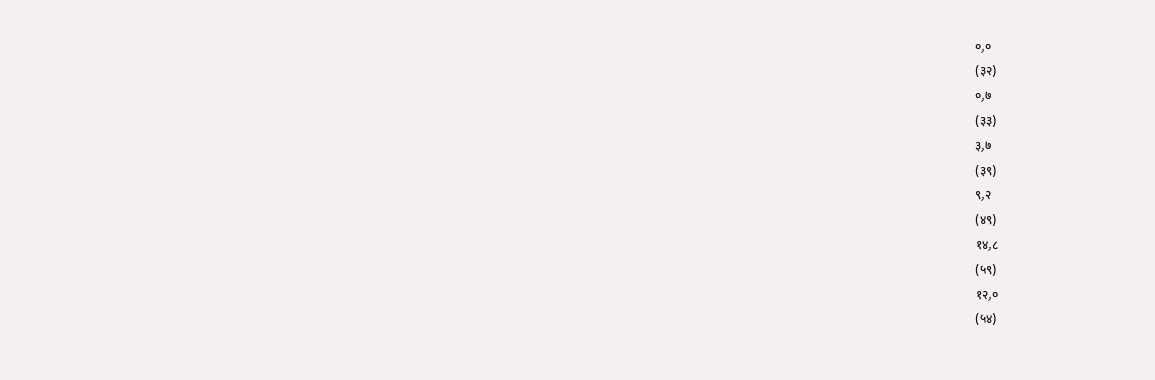०٫०
(३२)
०٫७
(३३)
३٫७
(३९)
९٫२
(४९)
१४٫८
(५९)
१२٫०
(५४)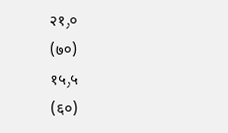२१٫०
(७०)
१५٫५
(६०)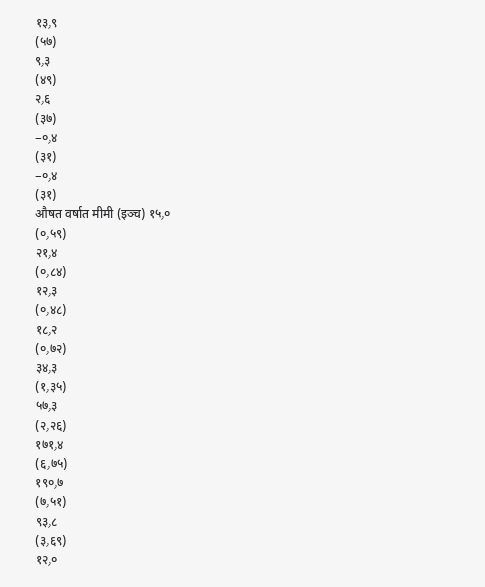१३٫९
(५७)
९٫३
(४९)
२٫६
(३७)
−०٫४
(३१)
−०٫४
(३१)
औषत वर्षात मीमी (इञ्च) १५٫०
(०٫५९)
२१٫४
(०٫८४)
१२٫३
(०٫४८)
१८٫२
(०٫७२)
३४٫३
(१٫३५)
५७٫३
(२٫२६)
१७१٫४
(६٫७५)
१९०٫७
(७٫५१)
९३٫८
(३٫६९)
१२٫०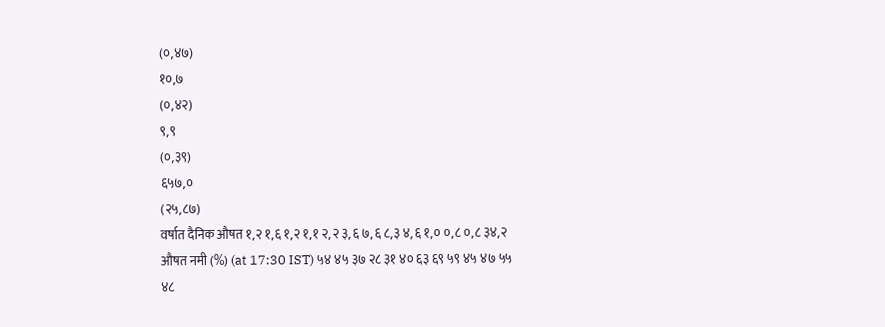(०٫४७)
१०٫७
(०٫४२)
९٫९
(०٫३९)
६५७٫०
(२५٫८७)
वर्षात दैनिक औषत १٫२ १٫६ १٫२ १٫१ २٫२ ३٫६ ७٫६ ८٫३ ४٫६ १٫० ०٫८ ०٫८ ३४٫२
औषत नमी (%) (at 17:30 IST) ५४ ४५ ३७ २८ ३१ ४० ६३ ६९ ५९ ४५ ४७ ५५ ४८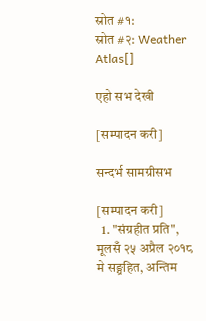स्रोत #१:
स्रोत #२: Weather Atlas[]

एहो सभ देखी

[सम्पादन करी]

सन्दर्भ सामग्रीसभ

[सम्पादन करी]
  1. "संग्रहीत प्रति", मूलसँ २५ अप्रैल २०१८ मे सङ्ग्रहित, अन्तिम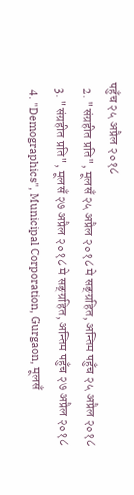पहुँच २५ अप्रैल २०१८
  2. "संग्रहीत प्रति", मूलसँ २५ अप्रैल २०१८ मे सङ्ग्रहित, अन्तिम पहुँच २५ अप्रैल २०१८
  3. "संग्रहीत प्रति", मूलसँ २७ अप्रैल २०१८ मे सङ्ग्रहित, अन्तिम पहुँच २७ अप्रैल २०१८
  4. "Demographics", Municipal Corporation, Gurgaon, मूलसँ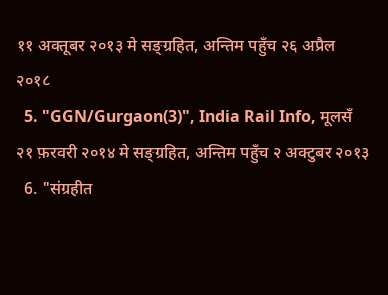११ अक्तूबर २०१३ मे सङ्ग्रहित, अन्तिम पहुँच २६ अप्रैल २०१८
  5. "GGN/Gurgaon(3)", India Rail Info, मूलसँ २१ फ़रवरी २०१४ मे सङ्ग्रहित, अन्तिम पहुँच २ अक्टुबर २०१३
  6. "संग्रहीत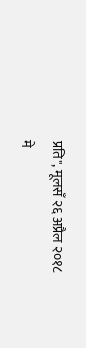प्रति", मूलसँ २६ अप्रैल २०१८ मे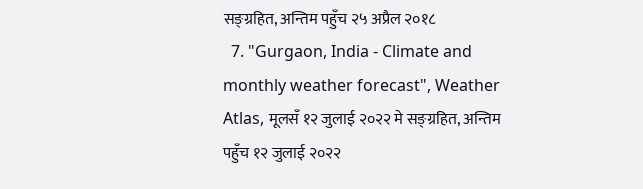सङ्ग्रहित, अन्तिम पहुँच २५ अप्रैल २०१८
  7. "Gurgaon, India - Climate and monthly weather forecast", Weather Atlas, मूलसँ १२ जुलाई २०२२ मे सङ्ग्रहित, अन्तिम पहुँच १२ जुलाई २०२२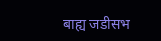बाह्य जडीसभ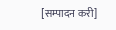[सम्पादन करी]